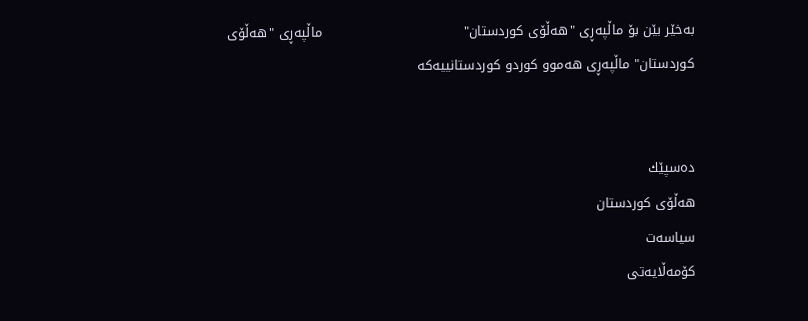بەخێر بێن بۆ ماڵپەڕی‌ "هەڵۆی‌ كوردستان"                                ماڵپەڕی‌ "هەڵۆی‌ كوردستان" ماڵپەڕی‌ هەموو كورد‌و كوردستانییەكە


ده‌سپێك
هه‌ڵۆی‌ كوردستان
سیاسه‌ت
كۆمه‌ڵایه‌تی‌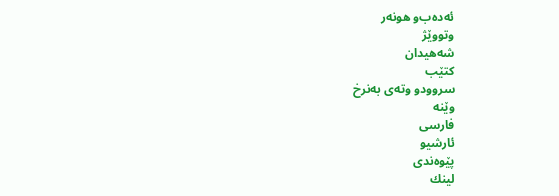ئه‌ده‌ب‌و هونه‌ر
وتووێژ
شه‌هیدان
كتێب
سروود‌و وته‌ی‌ به‌نرخ
وێنه
فارسی
ئارشیو
پێوه‌ندی‌
لینك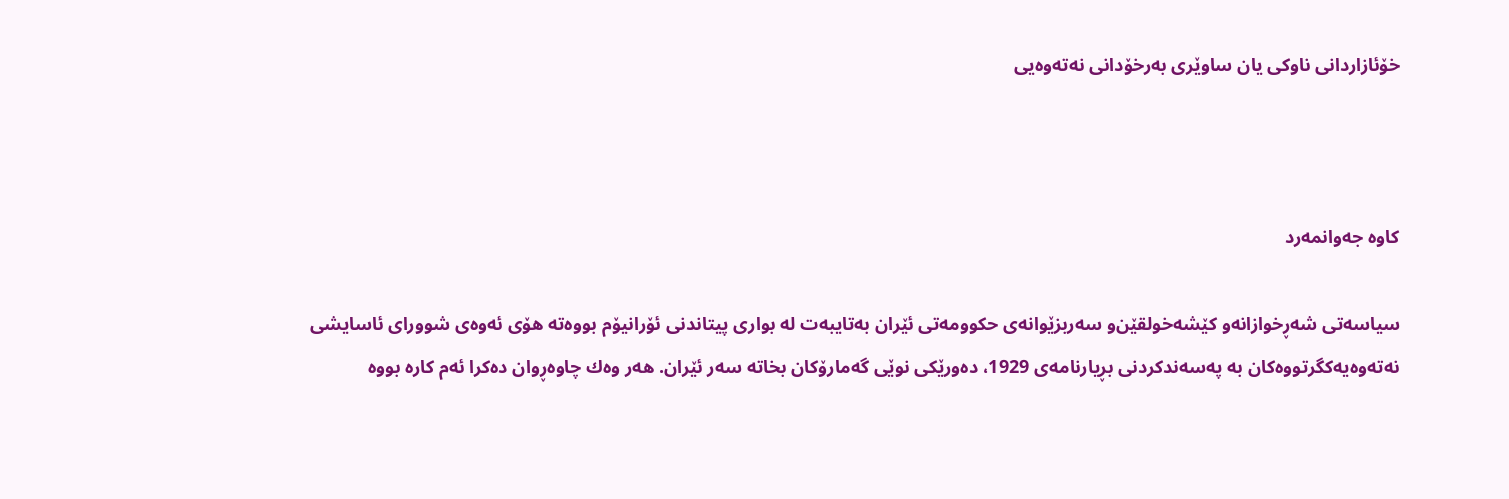خۆئازاردانی‌ ناوكی‌ یان ساوێری‌ به‌رخۆدانی‌ نه‌ته‌وه‌یی‌



كاوه‌ جه‌وانمه‌رد

سیاسه‌تی‌ شه‌ڕخوازانه‌‌و كێشه‌خولقێن‌و سه‌ربزێوانه‌ی‌ حكوومه‌تی‌ ئێران به‌تایبه‌ت له‌ بواری‌ پیتاندنی‌ ئۆرانیۆم بووه‌ته‌ هۆی‌ ئه‌وه‌ی‌ شوورای‌ ئاسایشی‌ نه‌ته‌وه‌یه‌كگرتووه‌كان به‌ په‌سه‌ندكردنی‌ بڕیارنامه‌ی‌ 1929، ده‌ورێكی‌ نوێی‌ گه‌مارۆكان بخاته‌ سه‌ر ئێران. هه‌ر وه‌ك چاوه‌ڕوان ده‌كرا ئه‌م كاره‌ بووه‌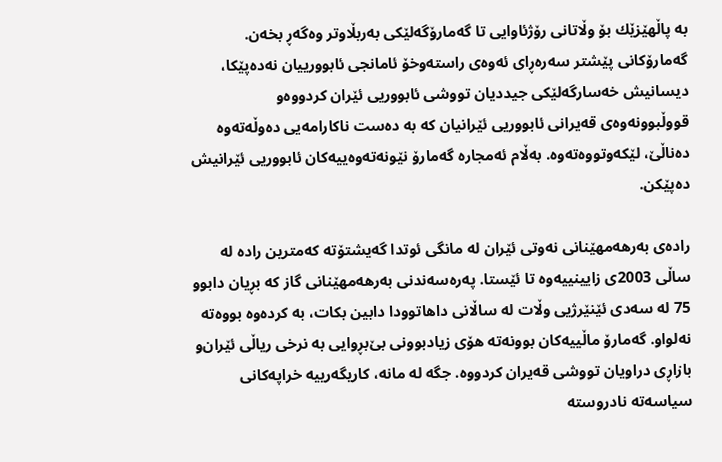به‌ پاڵهێزێك بۆ وڵاتانی‌ رۆژئاوایی‌ تا گه‌مارۆگه‌لێكی‌ به‌ربڵاوتر وه‌گه‌ڕ بخه‌ن. گه‌مارۆكانی‌ پێشتر سه‌ره‌ڕای‌ ئه‌وه‌ی‌ راسته‌وخۆ ئامانجی‌ ئابوورییان نه‌ده‌پێكا، دیسانیش خه‌سارگه‌لێكی‌ جیددیان تووشی‌ ئابووریی‌ ئێران كردووه‌‌و قووڵبوونه‌وه‌ی‌ قه‌یرانی‌ ئابووریی‌ ئێرانیان كه‌ به‌ ده‌ست ناكارامه‌یی‌ ده‌وڵه‌ته‌وه‌ ده‌ناڵێ‌، لێكه‌وتووه‌ته‌وه‌. به‌ڵام ئه‌مجاره‌ گه‌مارۆ نێونه‌ته‌وه‌ییه‌كان ئابووریی‌ ئێرانیش ده‌پێكن.

راده‌ی‌ به‌رهه‌مهێنانی‌ نه‌وتی‌ ئێران له‌ مانگی‌ ئوتدا گه‌یشتۆته‌ كه‌مترین ‌راده‌ له‌ ساڵی‌ 2003ی‌ زایینییه‌وه‌ تا ئێستا. په‌ره‌سه‌ندنی‌ به‌رهه‌مهێنانی‌ گاز كه‌ بڕیان دابوو 75 له‌ سه‌دی‌ ئێنێرژیی‌ وڵات له‌ ساڵانی‌ داهاتوودا دابین بكات، به‌ كرده‌وه‌ بووه‌ته‌ نه‌لواو. گه‌مارۆ ماڵییه‌كان بوونه‌ته‌ هۆی‌ زیادبوونی‌ بێ‌‌بڕوایی‌ به‌ نرخی‌ ریاڵی‌ ئێران‌و بازاڕی‌ دراویان تووشی‌ قه‌یران كردووه‌. جگه‌ له‌ مانه‌، كاریگه‌رییه‌ خراپه‌كانی‌ سیاسه‌ته‌ نادروسته‌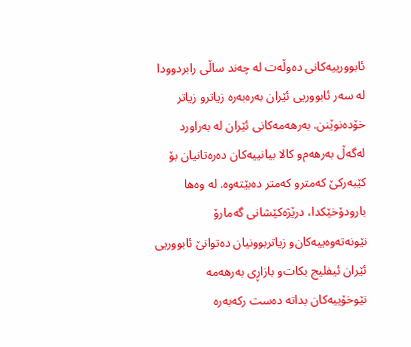ئابوورییه‌كانی‌ ده‌وڵه‌ت له‌ چه‌ند ساڵی‌ رابردوودا له‌ سه‌ر ئابووریی‌ ئێران به‌ره‌به‌ره‌ زیاتر‌و زیاتر خۆده‌نوێنن. به‌رهه‌مه‌كانی‌ ئێران له‌ به‌راورد له‌گه‌ڵ به‌رهه‌م‌و كالا بیانییه‌كان ده‌ره‌تانیان بۆ كێبه‌ركێ‌ كه‌متر‌و كه‌متر ده‌بێته‌وه‌. له‌ وه‌ها بارودۆخێكدا، درێژه‌كێشانی‌ گه‌مارۆ نێونه‌ته‌وه‌ییه‌كان‌و زیاتربوونیان ده‌توانێ‌ ئابووریی‌ ئێران ئیفلیج بكات‌و بازاڕی‌ به‌رهه‌مه‌ نێوخۆییه‌كان بداته‌ ده‌ست ركه‌به‌ره‌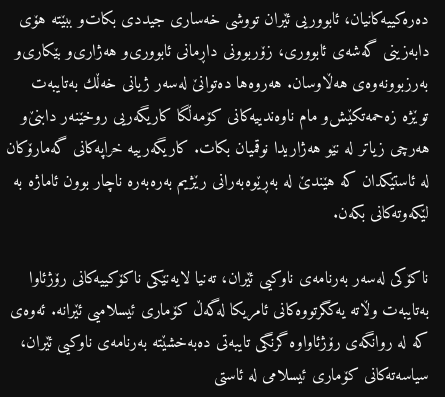ده‌ره‌كییه‌كانیان، ئابووریی‌ ئێران تووشی‌ خه‌ساری‌ جیددی‌ بكات‌و ببێته‌ هۆی‌ دابه‌زینی‌ گه‌شه‌ی‌ ئابووری‌، زۆربوونی‌ داڕمانی‌ ئابووری‌‌و هه‌ژاری‌‌و بێكاری‌‌و به‌رزبوونه‌وه‌ی‌ هه‌ڵاوسان. هه‌روه‌ها ده‌توانێ‌ له‌سه‌ر ژیانی‌ خه‌ڵك به‌تایبه‌ت توێژه‌ زه‌حمه‌تكێش‌و مام ناوه‌ندییه‌كانی‌ كۆمه‌ڵگا كاریگه‌ریی‌ روخێنه‌ر دابنێ‌‌و هه‌رچی‌ زیاتر له‌ نێو هه‌ژاریدا نوقمیان بكات. كاریگه‌رییه‌ خراپه‌كانی‌ گه‌مارۆكان له‌ ئاستێكدان كه‌ هێندێ‌ له‌ به‌ڕێوه‌به‌رانی‌ رێژیم به‌ره‌به‌ره‌ ناچار بوون ئاماژه‌ به‌ لێكه‌وته‌كانی‌ بكه‌ن.

ناكۆكی‌ له‌سه‌ر به‌رنامه‌ی‌ ناوكیی‌ ئێران، ته‌نیا لایه‌نێكی‌ ناكۆكییه‌كانی‌ رۆژئاوا به‌تایبه‌ت وڵاته‌ یه‌كگرتووه‌كانی‌ ئامریكا له‌گه‌ڵ كۆماری‌ ئیسلامیی‌ ئێرانه‌. ئه‌وه‌ی‌ كه‌ له‌ روانگه‌ی‌ رۆژئاواوه‌ گرنگی‌ تایبه‌تی‌ ده‌به‌خشێته‌ به‌رنامه‌ی‌ ناوكیی‌ ئێران، سیاسه‌ته‌كانی‌ كۆماری‌ ئیسلامی‌ له‌ ئاستی‌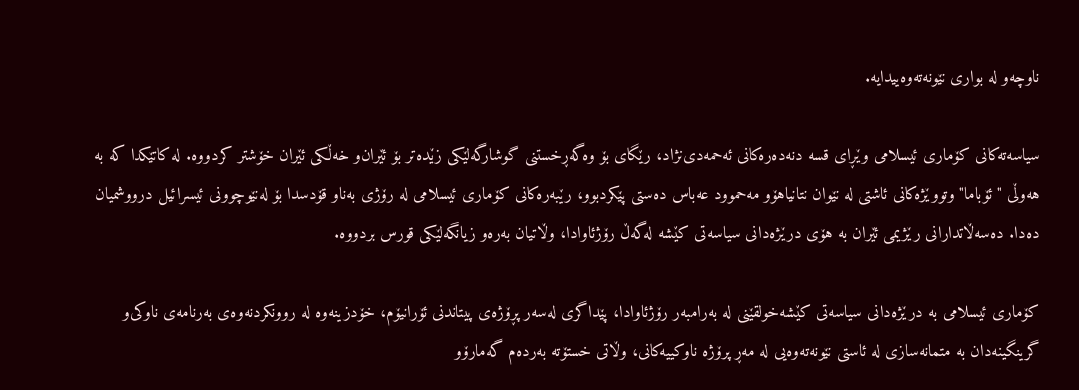ناوچه‌‌و له‌ بواری‌ نێونه‌ته‌وه‌ییدایه‌.

سیاسه‌ته‌كانی‌ كۆماری‌ ئیسلامی‌ وێڕای‌ قسه‌ دنه‌ده‌ره‌كانی‌ ئه‌حمه‌دی‌‌نژاد، رێگای‌ بۆ وه‌گه‌ڕخستنی‌ گوشارگه‌لێكی‌ زێده‌تر بۆ ئێران‌و خه‌ڵكی‌ ئێران خۆشتر كردووه‌. له‌ كاتێكدا كه‌ به‌ هه‌وڵی‌ "ئۆباما" وتووێژه‌كانی‌ ئاشتی‌ له‌ نێوان نتانیاهۆ‌و مه‌حموود عه‌باس ده‌ستی‌ پێكردبوو، رێبه‌ره‌كانی‌ كۆماری‌ ئیسلامی‌ له‌ رۆژی‌ به‌ناو قۆدسدا بۆ له‌نێوچوونی‌ ئیسرائیل درووشمیان ده‌دا. ده‌سه‌ڵاتدارانی‌ رێژیمی‌ ئێران به‌ هۆی‌ درێژه‌دانی‌ سیاسه‌تی‌ كێشه‌ له‌گه‌ڵ رۆژئاوادا، وڵاتیان به‌ره‌و زیانگه‌لێكی‌ قورس بردووه‌.

كۆماری‌ ئیسلامی‌ به‌ درێژه‌دانی‌ سیاسه‌تی‌ كێشه‌خولقێنی‌ له‌ به‌رامبه‌ر رۆژئاوادا، پێداگری‌ له‌سه‌ر پڕۆژه‌ی‌ پیتاندنی‌ ئۆرانیۆم، خۆدزینه‌وه‌ له‌ روونكردنه‌وه‌ی‌ به‌رنامه‌ی‌ ناوكی‌‌و گرینگینه‌دان به‌ متمانه‌سازی‌ له‌ ئاستی‌ نێونه‌ته‌وه‌یی‌ له‌ مه‌ڕ پرۆژه‌ ناوكییه‌كانی‌، وڵاتی‌ خستۆته‌ به‌رده‌م گه‌مارۆ‌و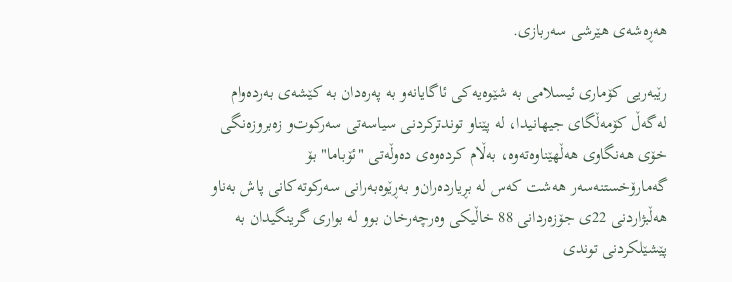هه‌ڕه‌شه‌ی‌ هێرشی‌ سه‌ربازی‌.

رێبه‌ریی‌ كۆماری‌ ئیسلامی‌ به‌ شێوه‌یه‌كی‌ ئاگایانه‌‌و به‌ په‌ره‌دان به‌ كێشه‌ی‌ به‌رده‌وام له‌گه‌ڵ كۆمه‌ڵگای‌ جیهانیدا، له‌ پێناو توندتركردنی‌ سیاسه‌تی‌ سه‌ركوت‌و زه‌بروزه‌نگی‌ خۆی‌ هه‌نگاوی‌ هه‌ڵهێناوه‌ته‌وه‌، به‌ڵام كرده‌وه‌ی‌ ده‌وڵه‌تی‌ "ئۆباما" بۆ گه‌مارۆخستنه‌سه‌ر هه‌شت كه‌س له‌ بڕیارده‌ران‌و به‌ڕێوه‌به‌رانی‌ سه‌ركوته‌كانی‌ پاش به‌ناو هه‌ڵبژاردنی‌ 22ی‌ جۆزه‌ردانی‌ 88 خاڵیكی وه‌رچه‌رخان بوو له‌ بواری گرینگیدان به‌ پێشێلكردنی توندی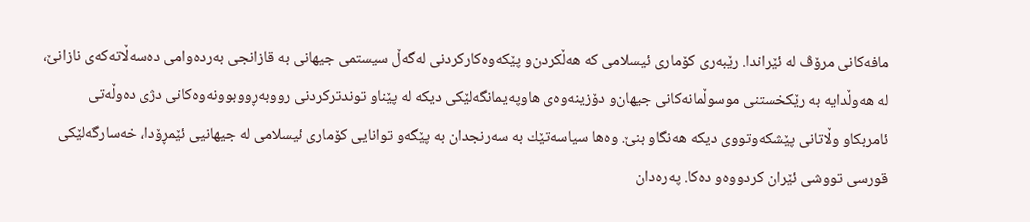مافه‌كانی مرۆڤ له‌ ئێراندا. رێبه‌ری كۆماری ئیسلامی كه‌ هه‌ڵكردن‌و پێكه‌وه‌كاركردنی له‌گه‌ڵ‌ سیستمی جیهانی به‌ قازانجی به‌رده‌وامی ده‌سه‌ڵاته‌كه‌ی نازانێ، له‌ هه‌وڵدایه‌ به‌ رێكخستنی موسوڵمانه‌كانی جیهان‌و دۆزینه‌وه‌ی هاوپه‌یمانگه‌لێكی دیكه‌ له‌ پێناو توندتركردنی رووبه‌ڕووبوونه‌وه‌كانی دژی ده‌وڵه‌تی ئامربكا‌و وڵاتانی پێشكه‌وتووی دیكه‌ هه‌نگاو بنێ. وه‌ها سیاسه‌تێك به‌ سه‌رنجدان به‌ پێگه‌و توانایی كۆماری ئیسلامی له‌ جیهانیی ئێمڕۆدا، خه‌سارگه‌لێكی قورسی تووشی ئێران كردووه‌‌و ده‌كا. په‌ره‌دان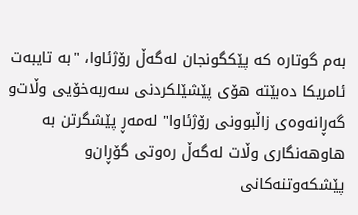به‌م گوتاره‌ كه‌ پێكگونجان له‌گه‌ڵ‌ رۆژئاوا، "به‌ تایبه‌ت ئامریكا ده‌بێته‌ هۆی پێشێلكردنی سه‌ربه‌خۆیی وڵات‌و گه‌ڕانه‌وه‌ی زاڵبوونی رۆژئاوا" له‌مه‌ڕ پێشگرتن به‌ هاوهه‌نگاری وڵات له‌گه‌ڵ‌ ره‌وتی گۆڕان‌و پێشكه‌وتنه‌كانی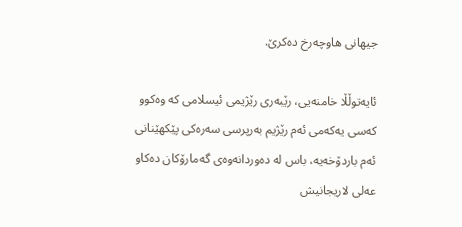جیهانی هاوچه‌رخ ده‌كرێ.

ئایه‌توڵڵا خامنه‌یی، رێبه‌ری رێژیمی ئیسلامی كه‌ وه‌كوو كه‌سی‌ یه‌كه‌می ئه‌م رێژیم به‌رپرسی سه‌ره‌كی پێكهێنانی ئه‌م باردۆخه‌یه‌، باس له‌ ده‌وردانه‌وه‌ی گه‌مارۆكان ده‌كاو عه‌لی لاریجانیش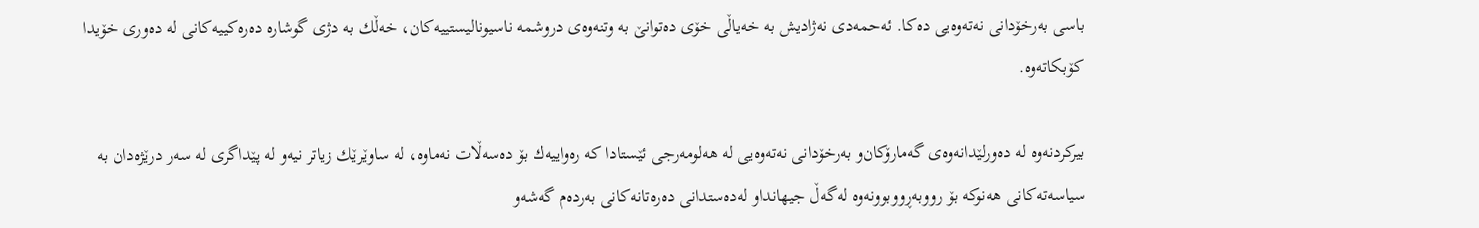باسی به‌رخۆدانی نه‌ته‌وه‌یی ده‌كا. ئه‌حمه‌دی نه‌ژادیش به‌ خه‌یاڵی خۆی ده‌توانێ به‌ وتنه‌وه‌ی دروشمه‌ ناسیونالیستییه‌كان، خه‌ڵك به‌ دژی گوشاره‌ ده‌ره‌كییه‌كانی له‌ ده‌وری خۆیدا كۆبكاته‌وه‌.

بیركردنه‌وه‌ له‌ ده‌ورلێدانه‌وه‌ی گه‌مارۆكان‌و به‌رخۆدانی نه‌ته‌وه‌یی له‌ هه‌لومه‌رجی ئێستادا كه‌ ره‌واییه‌ك بۆ ده‌سه‌ڵات نه‌ماوه‌، له‌ ساوێرێك زیاتر نیه‌‌و له‌ پێداگری له‌ سه‌ر درێژه‌دان به‌ سیاسه‌ته‌كانی هه‌نوكه‌ بۆ رووبه‌ڕووبوونه‌وه‌ له‌گه‌ڵ جیهاندا‌و له‌ده‌ستدانی ده‌ره‌تانه‌كانی به‌رده‌م گه‌شه‌‌و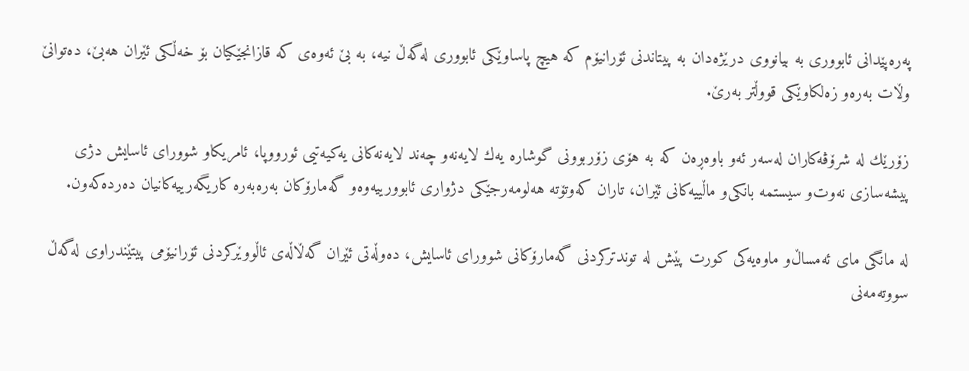په‌ره‌پێدانی ئابووری به‌ بیانووی درێژه‌دان به‌ پیتاندنی ئۆرانیۆم كه‌ هیچ پاساوێكی ئابووری له‌گه‌ڵ‌ نیه‌، به‌ بێ ئه‌وه‌ی كه‌ قازانجێكیان بۆ خه‌ڵكی ئێران هه‌بێ، ده‌توانێ‌ وڵات به‌ره‌و زه‌لكاوێكی‌ قووڵتر به‌رێ‌.

زۆرێك له‌ شرۆڤه‌كاران له‌سه‌ر ئه‌و باوه‌ڕه‌ن كه‌ به‌ هۆی‌ زۆربوونی‌ گوشاره‌ یه‌ك لایه‌نه‌‌و چه‌ند لایه‌نه‌كانی‌ یه‌كیه‌تیی‌ ئورووپا، ئامریكا‌و شوورای‌ ئاسایش دژی‌ پیشه‌سازی‌ نه‌وت‌و سیستمه‌ بانكی‌‌و ماڵییه‌كانی‌ ئێران، تاران كه‌وتۆته‌ هه‌لومه‌رجێكی‌ دژواری‌ ئابوورییه‌وه‌‌و گه‌مارۆكان به‌ره‌به‌ره‌ كاریگه‌رییه‌كانیان ده‌رده‌كه‌ون.

له‌ مانگی‌ مای‌ ئه‌مساڵ‌و ماوه‌یه‌كی‌ كورت پێش له‌ توندتركردنی‌ گه‌مارۆكانی‌ شوورای‌ ئاسایش، ده‌وڵه‌تی‌ ئێران گه‌ڵاڵه‌ی‌ ئاڵووێركردنی‌ ئۆرانیۆمی‌ پیتێندراوی‌ له‌گه‌ڵ سووته‌مه‌نی‌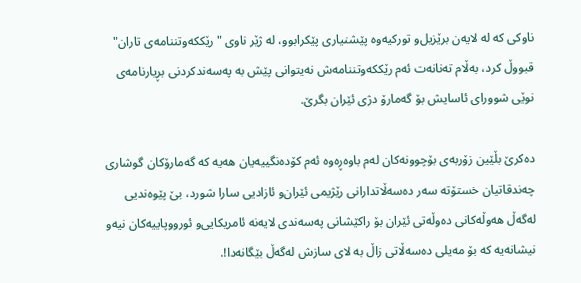ناوكی‌ كه‌ له‌ لایه‌ن برێزیل‌و توركیه‌وه‌ پێشنیاری‌ پێكرابوو، له‌ ژێر ناوی‌ "رێككه‌وتننامه‌ی‌ تاران" قبووڵ كرد، به‌ڵام ته‌نانه‌ت ئه‌م رێككه‌وتننامه‌ش نه‌یتوانی‌ پێش به‌ په‌سه‌ندكردنی‌ بڕیارنامه‌ی‌ نوێی‌ شوورای‌ ئاسایش بۆ گه‌مارۆ دژی‌ ئێران بگرێ‌.

ده‌كرێ‌ بڵێین زۆربه‌ی‌ بۆچوونه‌كان له‌م باوه‌ڕه‌وه‌ ئه‌م كۆده‌نگییه‌یان هه‌یه‌ كه‌ گه‌مارۆكان گوشاری‌ چه‌ندقاتیان خستۆته‌ سه‌ر ده‌سه‌ڵاتدارانی‌ رێژیمی‌ ئێران‌و ئازادیی‌ سارا شورد، بێ‌ پێوه‌ندیی‌ له‌گه‌ڵ هه‌وڵه‌كانی‌ ده‌وڵه‌تی‌ ئێران بۆ راكێشانی‌ په‌سه‌ندی‌ لایه‌نه‌ ئامریكایی‌‌و ئورووپاییه‌كان نیه‌‌و نیشانه‌یه‌ كه‌ بۆ مه‌یلی‌ ده‌سه‌ڵاتی‌ زاڵ به‌ لای‌ سازش له‌گه‌ڵ بێگانه‌دا!.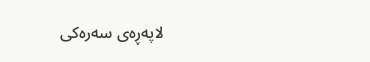لاپه‌ڕه‌ی‌ سه‌ره‌كی‌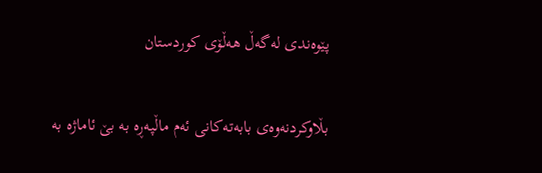پێوه‌ندی‌ له‌گه‌ڵ‌ هه‌ڵۆی‌ كوردستان

بڵاوکردنه‌وه‌ی بابه‌ته‌کانی ئه‌م ماڵپه‌ڕه به‌ بێ ئاماژه به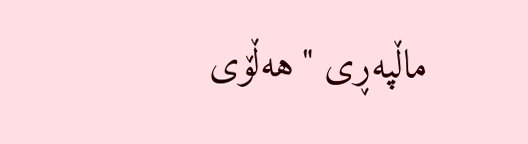ماڵپه‌ڕی‌ "هه‌ڵۆی‌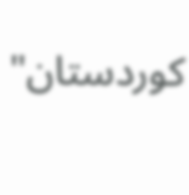كوردستان"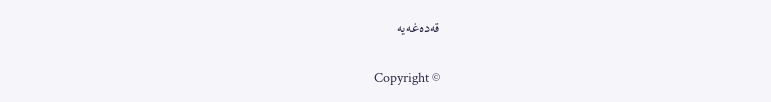قه‌ده‌غه‌یه

Copyright ©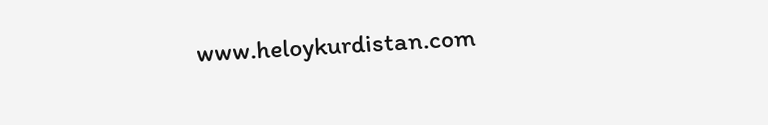www.heloykurdistan.com